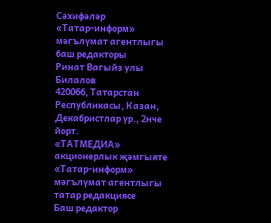Сәхифәләр
«Татар-информ» мәгълүмат агентлыгы баш редакторы
Ринат Вагыйз улы Билалов
420066, Татарстан Республикасы, Казан, Декабристлар ур., 2нче йорт.
«ТАТМЕДИА» акционерлык җәмгыяте
«Татар-информ» мәгълүмат агентлыгы татар редакциясе
Баш редактор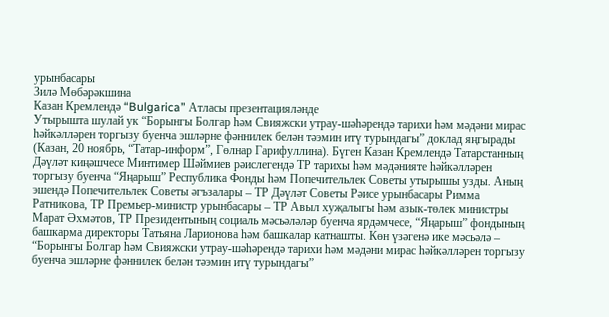урынбасары
Зилә Мөбәрәкшина
Казан Кремлендә “Bulgarica” Атласы презентацияләнде
Утырышта шулай ук “Борынгы Болгар һәм Свияжски утрау-шәһәрендә тарихи һәм мәдәни мирас һәйкәлләрен торгызу буенча эшләрне фәннилек белән тәэмин итү турындагы” доклад яңгырады
(Казан, 20 ноябрь, “Татар-информ”, Гөлнар Гарифуллина). Бүген Казан Кремлендә Татарстанның Дәүләт киңәшчесе Минтимер Шәймиев рәислегендә ТР тарихы һәм мәдәнияте һәйкәлләрен торгызу буенча “Яңарыш” Республика Фонды һәм Попечительлек Советы утырышы узды. Аның эшендә Попечительлек Советы әгъзалары – ТР Дәүләт Советы Рәисе урынбасары Римма Ратникова, ТР Премьер-министр урынбасары – ТР Авыл хуҗалыгы һәм азык-төлек министры Марат Әхмәтов, ТР Президентының социаль мәсьәләләр буенча ярдәмчесе, “Яңарыш” фондының башкарма директоры Татьяна Ларионова һәм башкалар катнашты. Көн үзәгенә ике мәсьәлә – “Борынгы Болгар һәм Свияжски утрау-шәһәрендә тарихи һәм мәдәни мирас һәйкәлләрен торгызу буенча эшләрне фәннилек белән тәэмин итү турындагы”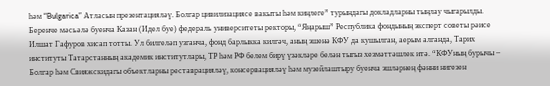һәм “Bulgarica” Атласын презентацияләү. Болгар цивилизациясе вакыты һәм киңлеге” турындагы докладларны тыңлау чыгарылды.
Беренче мәсьәлә буенча Казан (Идел буе) федераль университеты ректоры, “Яңарыш” Республика фондының эксперт советы рәисе Илшат Гафуров хисап тотты. Ул билгеләп узганча, фонд барлыкка килгәч, аның эшенә КФУ да кушылган, аерым алганда, Тарих институты Татарстанның академик институтлары, ТР һәм РФ белем бирү үзәкләре белән тыгыз хезмәттәшлек итә. “КФУның бурычы – Болгар һәм Свияжскидагы объектларны реставрацияләү, консервацияләү һәм музейлаштыру буенча эшләрнең фәнни нигезен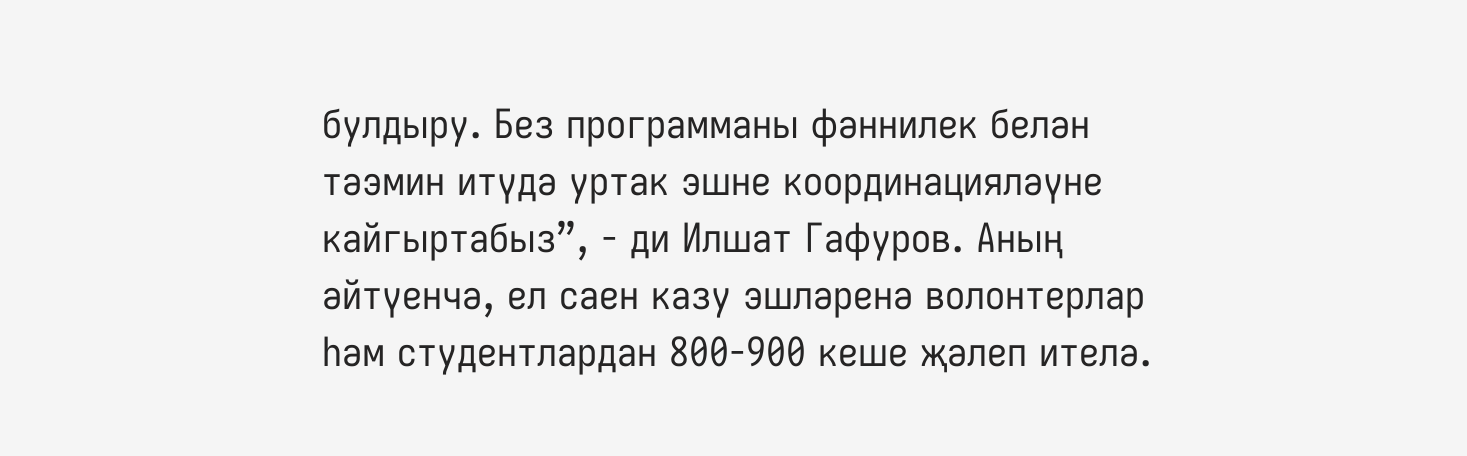булдыру. Без программаны фәннилек белән тәэмин итүдә уртак эшне координацияләүне кайгыртабыз”, - ди Илшат Гафуров. Аның әйтүенчә, ел саен казу эшләренә волонтерлар һәм студентлардан 800-900 кеше җәлеп ителә.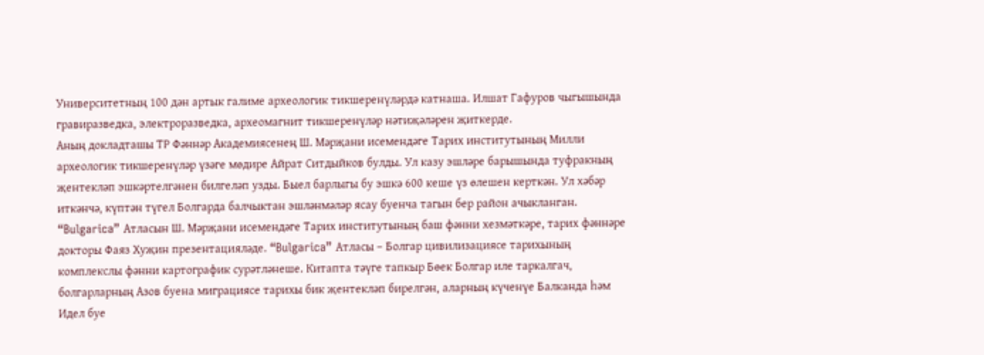Университетның 100 дән артык галиме археологик тикшеренүләрдә катнаша. Илшат Гафуров чыгышында гравиразведка, электроразведка, археомагнит тикшеренүләр нәтиҗәләрен җиткерде.
Аның докладташы ТР Фәннәр Академиясенең Ш. Мәрҗани исемендәге Тарих институтының Милли археологик тикшеренүләр үзәге мөдире Айрат Ситдыйков булды. Ул казу эшләре барышында туфракның җентекләп эшкәртелгәнен билгеләп узды. Быел барлыгы бу эшкә 600 кеше үз өлешен керткән. Ул хәбәр иткәнчә, күптән түгел Болгарда балчыктан эшләнмәләр ясау буенча тагын бер район ачыкланган.
“Bulgarica” Атласын Ш. Мәрҗани исемендәге Тарих институтының баш фәнни хезмәткәре, тарих фәннәре докторы Фаяз Хуҗин презентацияләде. “Bulgarica” Атласы – Болгар цивилизациясе тарихының комплекслы фәнни картографик сурәтләнеше. Китапта тәүге тапкыр Бөек Болгар иле таркалгач, болгарларның Азов буена миграциясе тарихы бик җентекләп бирелгән, аларның күченүе Балканда һәм Идел буе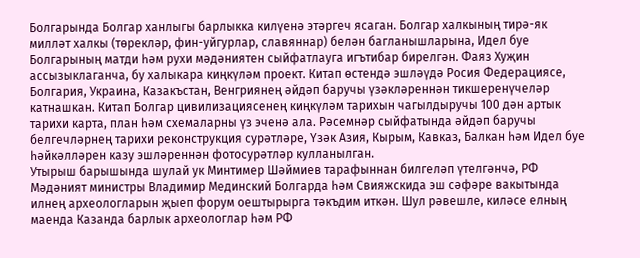Болгарында Болгар ханлыгы барлыкка килүенә этәргеч ясаган. Болгар халкының тирә-як милләт халкы (төрекләр, фин-уйгурлар, славяннар) белән багланышларына, Идел буе Болгарының матди һәм рухи мәдәниятен сыйфатлауга игътибар бирелгән. Фаяз Хуҗин ассызыклаганча, бу халыкара киңкүләм проект. Китап өстендә эшләүдә Росия Федерациясе, Болгария, Украина, Казакъстан, Венгриянең әйдәп баручы үзәкләреннән тикшеренүчеләр катнашкан. Китап Болгар цивилизациясенең киңкүләм тарихын чагылдыручы 100 дән артык тарихи карта, план һәм схемаларны үз эченә ала. Рәсемнәр сыйфатында әйдәп баручы белгечләрнең тарихи реконструкция сурәтләре, Үзәк Азия, Кырым, Кавказ, Балкан һәм Идел буе һәйкәлләрен казу эшләреннән фотосурәтләр кулланылган.
Утырыш барышында шулай ук Минтимер Шәймиев тарафыннан билгеләп үтелгәнчә, РФ Мәдәният министры Владимир Мединский Болгарда һәм Свияжскида эш сәфәре вакытында илнең археологларын җыеп форум оештырырга тәкъдим иткән. Шул рәвешле, киләсе елның маенда Казанда барлык археологлар һәм РФ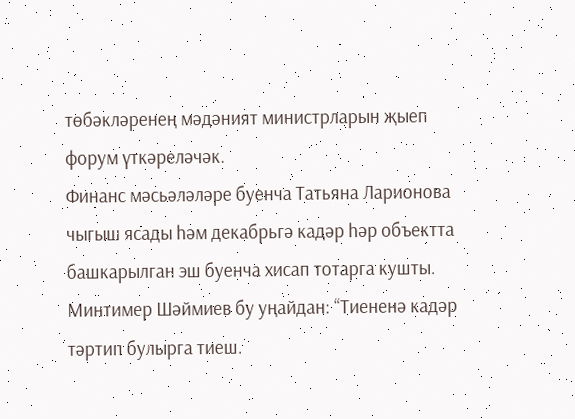төбәкләренең мәдәният министрларын җыеп форум үткәреләчәк.
Финанс мәсьәләләре буенча Татьяна Ларионова чыгыш ясады һәм декабрьгә кадәр һәр объектта башкарылган эш буенча хисап тотарга кушты. Минтимер Шәймиев бу уңайдан: “Тиененә кадәр тәртип булырга тиеш.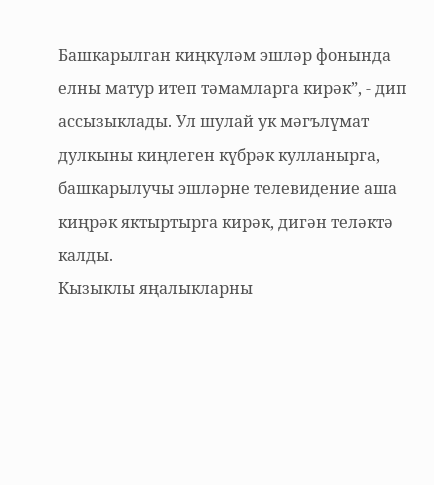Башкарылган киңкүләм эшләр фонында елны матур итеп тәмамларга кирәк”, - дип ассызыклады. Ул шулай ук мәгълүмат дулкыны киңлеген күбрәк кулланырга, башкарылучы эшләрне телевидение аша киңрәк яктыртырга кирәк, дигән теләктә калды.
Кызыклы яңалыкларны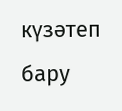күзәтеп бару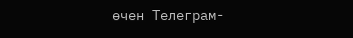өчен Телеграм-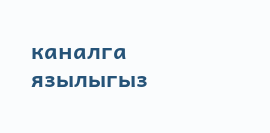каналга язылыгыз